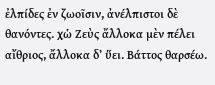ἐλπίδες ἐν ζωοῖσιν, ἀνέλπιστοι δὲ θανόντες. χὡ Ζεὺς ἄλλοκα μὲν πέλει αἴθριος, ἄλλοκα δʼ ὕει. Βάττος θαρσέω.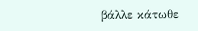βάλλε κάτωθε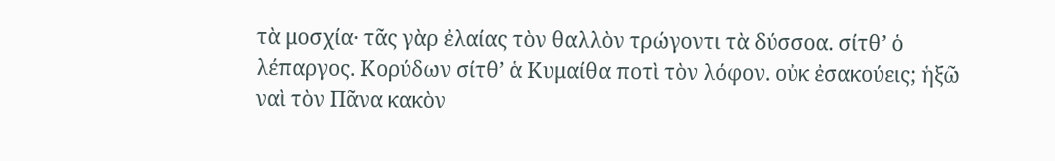τὰ μοσχία· τᾶς γὰρ ἐλαίας τὸν θαλλὸν τρώγοντι τὰ δύσσοα. σίτθʼ ὁ λέπαργος. Κορύδων σίτθʼ ἁ Κυμαίθα ποτὶ τὸν λόφον. οὐκ ἐσακούεις; ἡξῶ ναὶ τὸν Πᾶνα κακὸν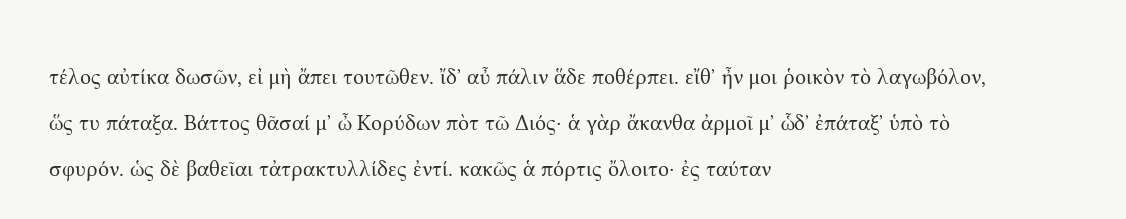τέλος αὐτίκα δωσῶν, εἰ μὴ ἄπει τουτῶθεν. ἴδʼ αὖ πάλιν ἅδε ποθέρπει. εἴθʼ ἦν μοι ῥοικὸν τὸ λαγωβόλον, ὥς τυ πάταξα. Βάττος θᾶσαί μʼ ὦ Κορύδων πὸτ τῶ Διός· ἁ γὰρ ἄκανθα ἀρμοῖ μʼ ὧδʼ ἐπάταξʼ ὑπὸ τὸ σφυρόν. ὡς δὲ βαθεῖαι τἀτρακτυλλίδες ἐντί. κακῶς ἁ πόρτις ὄλοιτο· ἐς ταύταν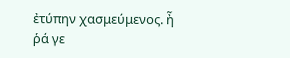ἐτύπην χασμεύμενος. ἦ ῥά γε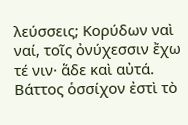λεύσσεις; Κορύδων ναὶ ναί, τοῖς ὀνύχεσσιν ἔχω τέ νιν· ἅδε καὶ αὐτά. Βάττος ὁσσίχον ἐστὶ τὸ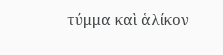τύμμα καὶ ἁλίκον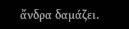ἄνδρα δαμάζει.